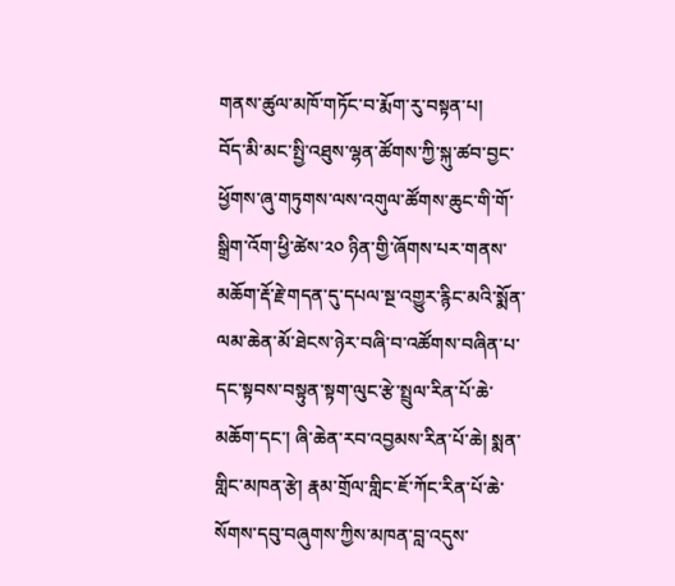གནས་ཚུལ་མཁོ་གཏོང་བ་རྨོག་རུ་བསྟན་པ།
བོད་མི་མང་སྤྱི་འཐུས་ལྷན་ཚོགས་ཀྱི་སྐུ་ཚབ་བྱང་ཕྱོགས་ཞུ་གཏུགས་ལས་འགུལ་ཚོགས་ཆུང་གི་གོ་སྒྲིག་འོག་ཕྱི་ཚེས་༢༠ ཉིན་གྱི་ཞོགས་པར་གནས་མཆོག་རྡོ་རྗེ་གདན་དུ་དཔལ་སྔ་འགྱུར་རྙིང་མའི་སྨོན་ལམ་ཆེན་མོ་ཐེངས་ཉེར་བཞི་བ་འཚོགས་བཞིན་པ་དང་སྟབས་བསྟུན་སྟག་ལུང་རྩེ་སྤྲུལ་རིན་པོ་ཆེ་མཆོག་དང་། ཞི་ཆེན་རབ་འབྱམས་རིན་པོ་ཆེ། སྨན་གླིང་མཁན་རྩེ། རྣམ་གྲོལ་གླིང་ཇོ་ཀོང་རིན་པོ་ཆེ་སོགས་དབུ་བཞུགས་ཀྱིས་མཁན་བླ་འདུས་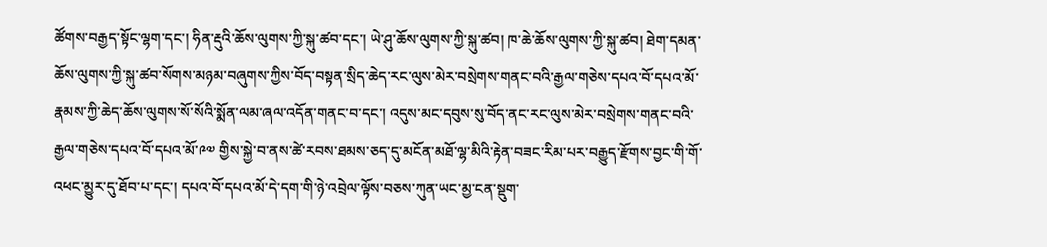ཚོགས་བརྒྱད་སྟོང་ལྷག་དང་། ཧིན་རྡུའི་ཆོས་ལུགས་ཀྱི་སྐུ་ཚབ་དང་། ཡེ་ཤུ་ཆོས་ལུགས་ཀྱི་སྐུ་ཚབ། ཁ་ཆེ་ཆོས་ལུགས་ཀྱི་སྐུ་ཚབ། ཐེག་དམན་ཆོས་ལུགས་ཀྱི་སྐུ་ཚབ་སོགས་མཉམ་བཞུགས་ཀྱིས་བོད་བསྟན་སྲིད་ཆེད་རང་ལུས་མེར་བསྲེགས་གནང་བའི་རྒྱལ་གཅེས་དཔའ་བོ་དཔའ་མོ་རྣམས་ཀྱི་ཆེད་ཆོས་ལུགས་སོ་སོའི་སྨོན་ལམ་ཞལ་འདོན་གནང་བ་དང་། འདུས་མང་དབུས་སུ་བོད་ནང་རང་ལུས་མེར་བསྲེགས་གནང་བའི་རྒྱལ་གཅེས་དཔའ་བོ་དཔའ་མོ་༩༧ གྱིས་སྐྱེ་བ་ནས་ཚེ་རབས་ཐམས་ཅད་དུ་མངོན་མཐོ་ལྷ་མིའི་རྟེན་བཟང་རིམ་པར་བརྒྱུད་རྫོགས་བྱང་གི་གོ་འཕང་མྱུར་དུ་ཐོབ་པ་དང་། དཔའ་བོ་དཔའ་མོ་དེ་དག་གི་ཉེ་འབྲེལ་ལྟོས་བཅས་ཀུན་ཡང་མྱ་ངན་སྡུག་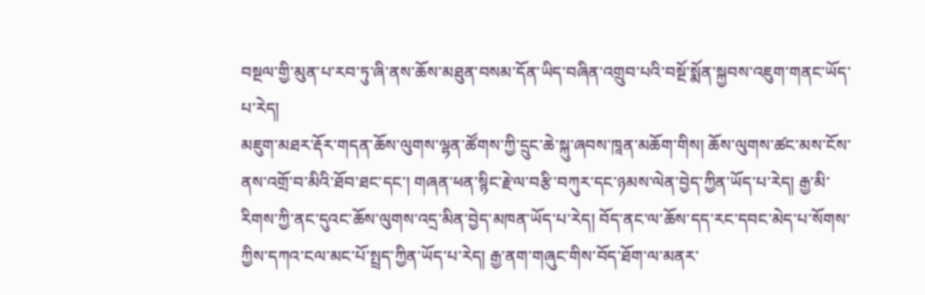བསྔལ་གྱི་མུན་པ་རབ་ཏུ་ཞི་ནས་ཆོས་མཐུན་བསམ་དོན་ཡིད་བཞིན་འགྲུབ་པའི་བསྔོ་སྨོན་སྐྱབས་འཇུག་གནང་ཡོད་པ་རེད།
མཇུག་མཐར་རྡོར་གདན་ཆོས་ལུགས་ལྷན་ཚོགས་ཀྱི་དྲུང་ཆེ་སྐུ་ཞབས་ཁཱན་མཆོག་གིས། ཆོས་ལུགས་ཚང་མས་ངོས་ནས་འགྲོ་བ་མིའི་ཐོབ་ཐང་དང་། གཞན་ཕན་སྙིང་རྗེ་ལ་བརྩི་བཀུར་དང་ཉམས་ལེན་བྱེད་ཀྱིན་ཡོད་པ་རེད། རྒྱ་མི་རིགས་ཀྱི་ནང་དུའང་ཆོས་ལུགས་འདྲ་མིན་བྱེད་མཁན་ཡོད་པ་རེད། བོད་ནང་ལ་ཆོས་དད་རང་དབང་མེད་པ་སོགས་ཀྱིས་དཀའ་ངལ་མང་པོ་སྤྲད་ཀྱིན་ཡོད་པ་རེད། རྒྱ་ནག་གཞུང་གིས་བོད་ཐོག་ལ་མནར་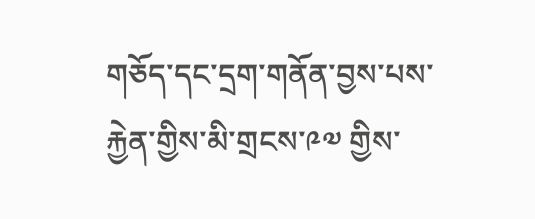གཅོད་དང་དྲག་གནོན་བྱས་པས་རྐྱེན་གྱིས་མི་གྲངས་༩༧ གྱིས་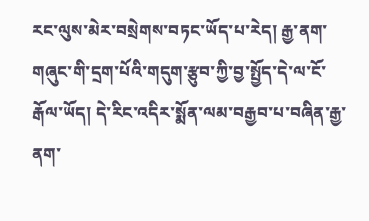རང་ལུས་མེར་བསྲེགས་བཏང་ཡོད་པ་རེད། རྒྱ་ནག་གཞུང་གི་དྲག་པོའི་གདུག་རྩུབ་ཀྱི་བྱ་སྤྱོད་དེ་ལ་ངོ་རྒོལ་ཡོད། དེ་རིང་འདིར་སྨོན་ལམ་བརྒྱབ་པ་བཞིན་རྒྱ་ནག་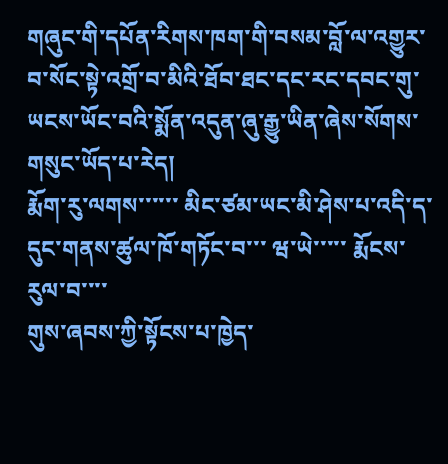གཞུང་གི་དཔོན་རིགས་ཁག་གི་བསམ་བློ་ལ་འགྱུར་བ་སོང་སྟེ་འགྲོ་བ་མིའི་ཐོབ་ཐང་དང་རང་དབང་གུ་ཡངས་ཡོང་བའི་སྨོན་འདུན་ཞུ་རྒྱུ་ཡིན་ཞེས་སོགས་གསུང་ཡོད་པ་རེད།
རྨོག་རུ་ལགས་་་་་་ མིང་ཙམ་ཡང་མི་ཤེས་པ་འདི་ད་དུང་གནས་ཚུལ་ཁོ་གཏོང་བ་་་ ཝ་ཡེ་་་་་ རྨོངས་རུལ་བ་་་་
གུས་ཞབས་ཀྱི་སྟོངས་པ་ཁྱེད་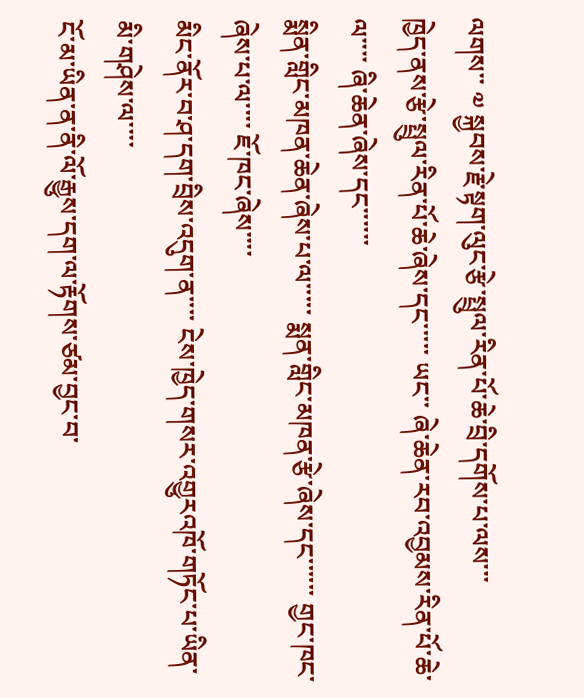ལགས་་ ༧ སྐྱབས་རྗེ་སྟག་ལུང་རྩེ་སྤྲུལ་རིན་པོ་ཆེ་བྲི་དགོས་པ་ལས་་་
ཁྱེད་ནས་རྩེ་སྤྲུལ་རིན་པོ་ཆེ་ཞེས་དང་་་་་ ཡང་་ ཞེ་ཆེན་རབ་འབྱམས་རིན་པོ་ཆེ་ལ་་་་ ཞི་ཆེན་ཞེས་དང་་་་་་
སྨིན་གླིང་མཁན་ཆེན་ཞེས་པ་ལ་་་་་ སྨན་གླིང་མཁན་རྩེ་ཞེས་དང་་་་་་ གྱང་ཁང་ཞེས་པ་ལ་་་་ ཇོ་ཁང་ཞེས་་་་
མིང་ནོར་བ་ཤ་དག་བྲིས་འདུག་ན་་་་ ངེས་ཁྱེད་གསར་འགྱུརའཁོ་གཏོང་པ་ཡིན་མི་གཤེས་ལ་་་་
ངོ་མ་ཡིན་ན་ནི་ལོ་རྒྱུས་དག་ལ་རྟོགས་ཙམ་བྱང་བ་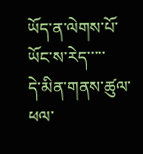ཡོད་ན་ལེགས་པོ་ཡོང་ས་རེད་་་་་
དེ་མིན་གནས་ཚུལ་ཕལ་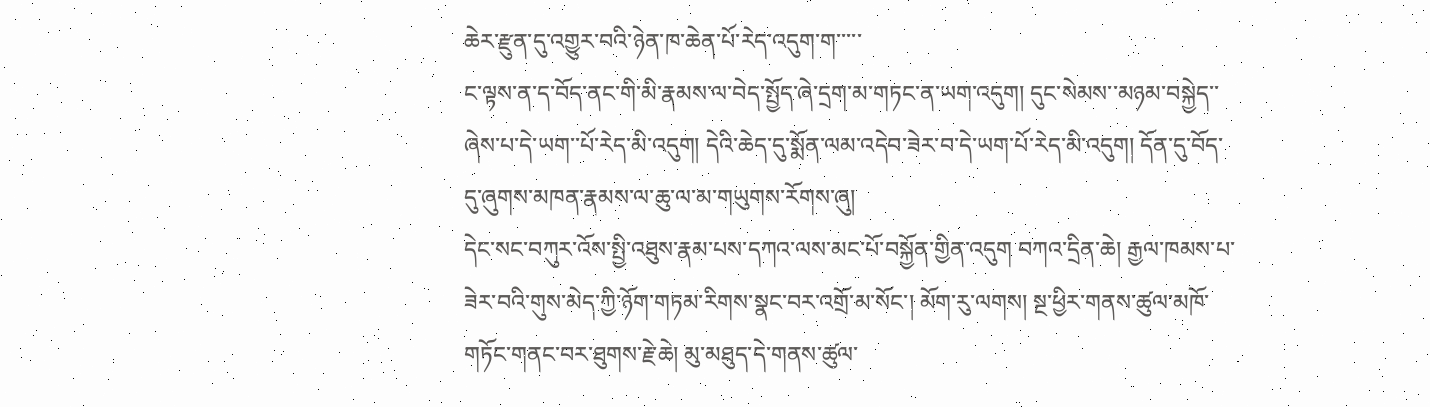ཆེར་རྫུན་དུ་འགྱུར་བའི་ཉེན་ཁ་ཆེན་པོ་རེད་འདུག་ག་་་་་
ང་ལྟས་ན་ད་བོད་ནང་གི་མི་རྣམས་ལ་བེད་སྤྱོད་ཞེ་དྲག་མ་གཏང་ན་ཡག་འདུག། དུང་སེམས་་མཉམ་བསྐྱེད་་ཞེས་པ་དེ་ཡག་་པོ་རེད་མི་འདུག། དེའི་ཆེད་དུ་སྨོན་ལམ་འདེབ་ཟེར་བ་དེ་ཡག་པོ་རེད་མི་འདུག། དོན་དུ་བོད་དུ་ཞུགས་མཁན་རྣམས་ལ་ཆུ་ལ་མ་གཡུགས་རོགས་ཞུ།
དེང་སང་བཀུར་འོས་སྤྱི་འཐུས་རྣམ་པས་དཀའ་ལས་མང་པོ་བསྐྱོན་གྱིན་འདུག བཀའ་དྲིན་ཆེ། རྒྱལ་ཁམས་པ་ཟེར་བའི་གུས་མེད་ཀྱི་ཉོག་གཏམ་རིགས་སྣང་བར་འགྲོ་མ་སོང་། མོག་རུ་ལགས། སྔ་ཕྱིར་གནས་ཚུལ་མཁོ་གཏོང་གནང་བར་ཐུགས་རྗེ་ཆེ། མུ་མཐུད་དེ་གནས་ཚུལ་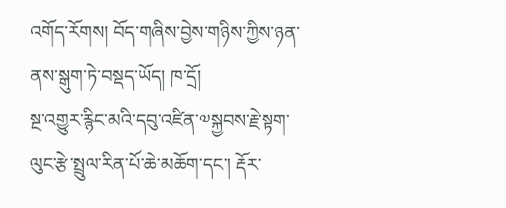འགོད་རོགས། བོད་གཞིས་བྱེས་གཉིས་ཀྱིས་ཉན་ནས་སྒུག་ཏེ་བསྡད་ཡོད། ཁ་དྲོ།
སྔ་འགྱུར་རྙིང་མའི་དབུ་འཛིན་༧སྐྱབས་རྗེ་སྟག་ལུང་རྩེ་སྤྲུལ་རིན་པོ་ཆེ་མཆོག་དང་། རྡོར་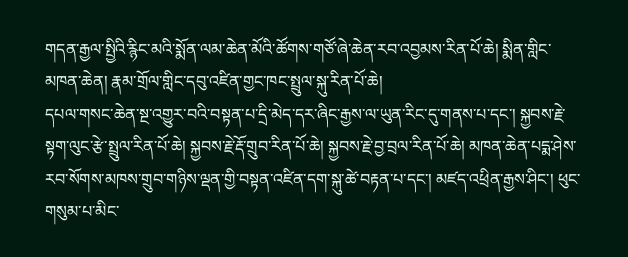གདན་རྒྱལ་སྤྱིའི་རྙིང་མའི་སྨོན་ལམ་ཆེན་མོའི་ཚོགས་གཙོ་ཞེ་ཆེན་རབ་འབྱམས་རིན་པོ་ཆེ། སྨིན་གླིང་མཁན་ཆེན། རྣམ་གྲོལ་གླིང་དབུ་འཛིན་གྱང་ཁང་སྤྲུལ་སྐུ་རིན་པོ་ཆེ།
དཔལ་གསང་ཆེན་སྔ་འགྱུར་བའི་བསྟན་པ་དྲི་མེད་དར་ཞིང་རྒྱས་ལ་ཡུན་རིང་དུ་གནས་པ་དང་། སྐྱབས་རྗེ་སྟག་ལུང་རྩེ་སྤྲུལ་རིན་པོ་ཆེ། སྐྱབས་རྗེ་རྡོ་གྲུབ་རིན་པོ་ཆེ། སྐྱབས་རྗེ་བྱ་བྲལ་རིན་པོ་ཆེ། མཁན་ཆེན་པདྨ་ཤེས་རབ་སོགས་མཁས་གྲུབ་གཉིས་ལྡན་གྱི་བསྟན་འཛིན་དག་སྐུ་ཚེ་བརྟན་པ་དང་། མཛད་འཕྲིན་རྒྱས་ཤིང་། ཕུང་གསུམ་པ་མིང་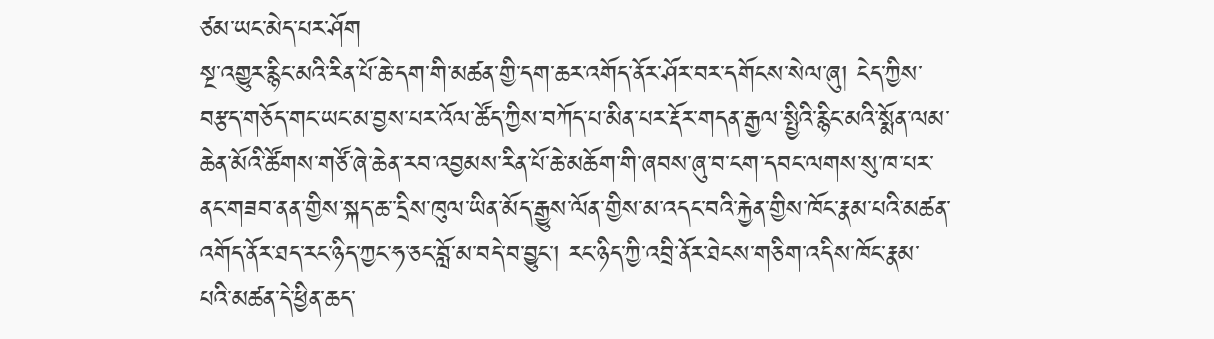ཙམ་ཡང་མེད་པར་ཤོག
སྔ་འགྱུར་རྙིང་མའི་རིན་པོ་ཆེ་དག་གི་མཚན་གྱི་དག་ཆར་འགོད་ནོར་ཤོར་བར་དགོངས་སེལ་ཞུ། ངེད་ཀྱིས་བརྩད་གཅོད་གང་ཡང་མ་བྱས་པར་འོལ་ཚོད་ཀྱིས་བཀོད་པ་མིན་པར་རྡོར་གདན་རྒྱལ་སྤྱིའི་རྙིང་མའི་སྨོན་ལམ་ཆེན་མོའི་ཚོགས་གཙོ་ཞེ་ཆེན་རབ་འབྱམས་རིན་པོ་ཆེ་མཆོག་གི་ཞབས་ཞུ་བ་ངག་དབང་ལགས་སུ་ཁ་པར་ནང་གཟབ་ནན་གྱིས་སྐད་ཆ་་དྲིས་ཁུལ་ཡིན་མོད་རྒྱུས་ལོན་གྱིས་མ་འདང་བའི་རྐྱེན་གྱིས་ཁོང་རྣམ་པའི་མཚན་འགོད་ནོར་ཐད་རང་ཉིད་ཀྱང་ཧ་ཅང་བློ་མ་བདེ་བ་བྱུང་། རང་ཉིད་ཀྱི་འབྲི་ནོར་ཐེངས་གཅིག་འདིས་ཁོང་རྣམ་པའི་མཚན་དེ་ཕྱིན་ཆད་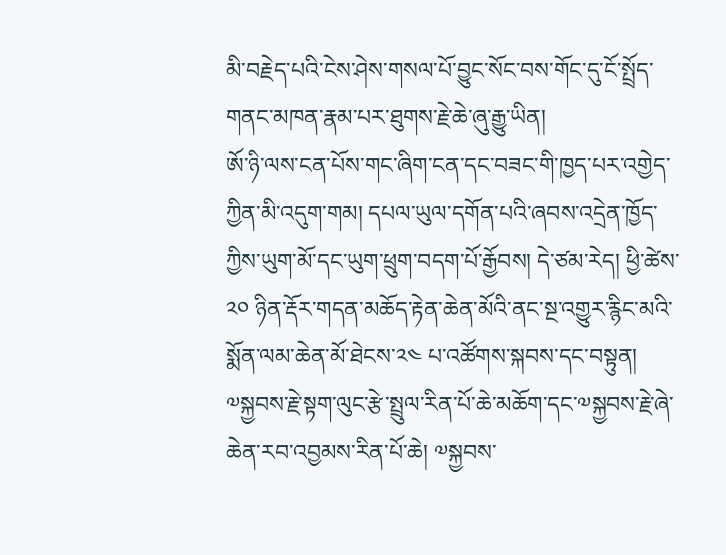མི་བརྗེད་པའི་ངེས་ཤེས་གསལ་པོ་བྱུང་སོང་བས་གོང་དུ་ངོ་སྤྲོད་གནང་མཁན་རྣམ་པར་ཐུགས་རྗེ་ཆེ་ཞུ་རྒྱུ་ཡིན།
ཨོ་ཉི་ལས་ངན་པོས་གང་ཞིག་ངན་དང་བཟང་གི་ཁྱད་པར་འགྱེད་ཀྱིན་མི་འདུག་གམ། དཔལ་ཡུལ་དགོན་པའི་ཞབས་འདྲེན་ཁྱོད་ཀྱིས་ཡུག་མོ་དང་ཡུག་ཕྲུག་བདག་པོ་རྒྱོབས། དེ་ཙམ་རེད། ཕྱི་ཚེས་ ༢༠ ཉིན་རྡོར་གདན་མཆོད་རྟེན་ཆེན་མོའི་ནང་སྔ་འགྱུར་རྙིང་མའི་སྨོན་ལམ་ཆེན་མོ་ཐེངས་༢༤ པ་འཚོགས་སྐབས་དང་བསྟུན། ༧སྐྱབས་རྗེ་སྟག་ལུང་རྩེ་སྤྲུལ་རིན་པོ་ཆེ་མཆོག་དང་༧སྐྱབས་རྗེ་ཞེ་ཆེན་རབ་འབྱམས་རིན་པོ་ཆེ། ༧སྐྱབས་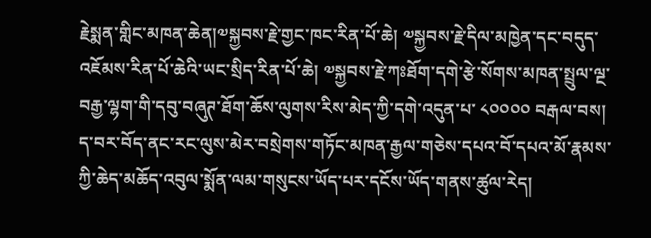རྗེསྨན་གླིང་མཁན་ཆེན།༧སྐྱབས་རྗེ་གྱང་ཁང་རིན་པོ་ཆེ། ༧སྐྱབས་རྗེ་དིལ་མཁྱེན་དང་བདུད་འཇོམས་རིན་པོ་ཆེའི་ཡང་སྲིད་རིན་པོ་ཆེ། ༧སྐྱབས་རྗེ་ཀཿཐོག་དགེ་རྩེ་སོགས་མཁན་སྤྲུལ་ལྔ་བརྒྱ་ལྷག་གི་དབུ་བཞུཊ་ཐོག་ཆོས་ལུགས་རིས་མེད་ཀྱི་དགེ་འདུན་པ་ ༨༠༠༠༠ བརྒལ་བས། ད་བར་བོད་ནང་རང་ལུས་མེར་བསྲེགས་གཏོང་མཁན་རྒྱལ་གཅེས་དཔའ་བོ་དཔའ་མོ་རྣམས་ཀྱི་ཆེད་མཆོད་འབུལ་སྨོན་ལམ་གསུངས་ཡོད་པར་དངོས་ཡོད་གནས་ཚུལ་རེད།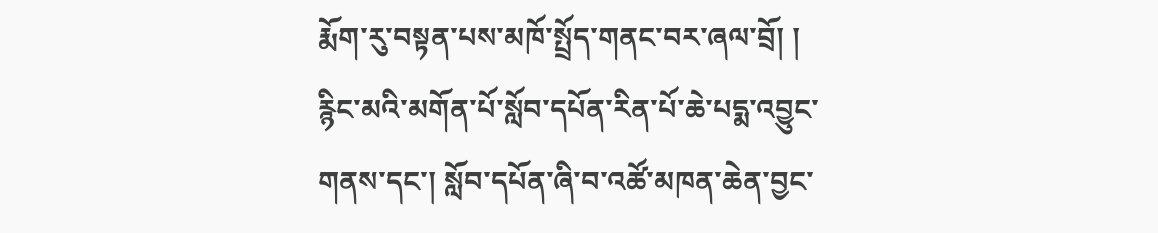རྨོག་རུ་བསྟན་པས་མཁོ་སྤྲོད་གནང་བར་ཞལ་བྲོ། །
རྙིང་མའི་མགོན་པོ་སློབ་དཔོན་རིན་པོ་ཆེ་པདྨ་འབྱུང་གནས་དང་། སློབ་དཔོན་ཞི་བ་འཚོ་མཁན་ཆེན་བྱང་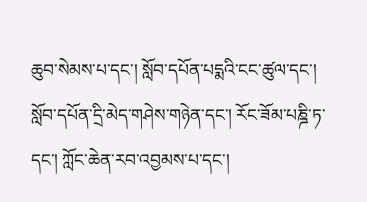ཆུབ་སེམས་པ་དང་། སློབ་དཔོན་པདྨའི་ངང་ཚུལ་དང་། སློབ་དཔོན་དྲི་མེད་གཤེས་གཉེན་དང་། རོང་ཟོམ་པཎྜི་ཏ་དང་། ཀློང་ཆེན་རབ་འབྱམས་པ་དང་།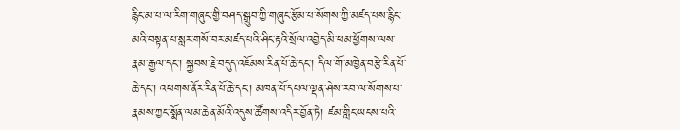རྙིང་མ་པ་ལ་རིག་གཞུང་གྱི་བཤད་སྒྲུབ་ཀྱི་གཞུང་རྩོམ་པ་སོགས་ཀྱི་མཛད་པས་རྙིང་མའི་བསྟན་པ་སླར་གསོ་བར་མཛད་པའི་ཤིང་རྟའི་སྲོལ་འབྱེད་མི་ཕམ་ཕྱོགས་ལས་རྣམ་རྒྱལ་དང་། སྐྱབས་རྗེ་བདུད་འཇོམས་རིན་པོ་ཆེ་དང་། དིལ་གོ་མཁྱེན་བརྩེ་རིན་པོ་ཆེ་དང་། འཕགས་ནོར་རིན་པོ་ཆེ་དང་། མཁན་པོ་དཔལ་ལྡན་ཤེས་རབ་ལ་སོགས་པ་རྣམས་ཀྱང་སྨོན་ལམ་ཆེན་མོའི་འདུས་ཚོགས་འདིར་བྱོན་ཏེ། ཛམ་གླིང་ཡངས་པའི་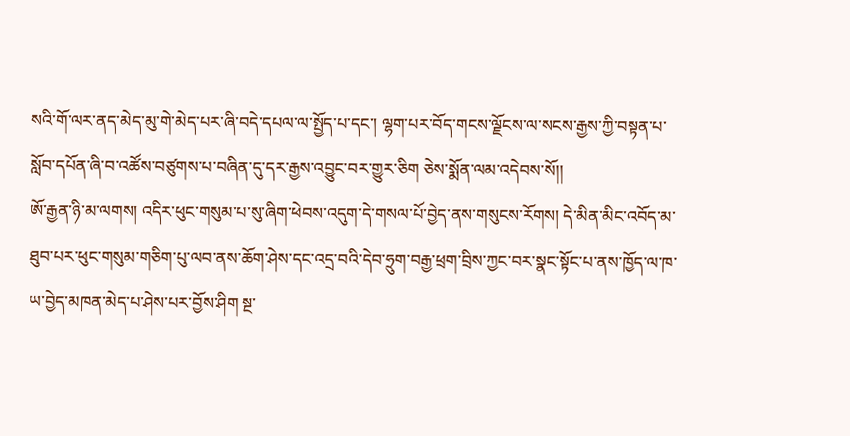སའི་གོ་ལར་ནད་མེད་མུ་གེ་མེད་པར་ཞི་བདེ་དཔལ་ལ་སྤྱོད་པ་དང་། ལྷག་པར་བོད་གངས་ལྗོངས་ལ་སངས་རྒྱས་ཀྱི་བསྟན་པ་སློབ་དཔོན་ཞི་བ་འཚོས་བཙུགས་པ་བཞིན་དུ་དར་རྒྱས་འབྱུང་བར་གྱུར་ཅིག ཅེས་སྨོན་ལམ་འདེབས་སོ།།
ཨོ་རྒྱན་ཉི་མ་ལགས། འདིར་ཕུང་གསུམ་པ་སུ་ཞིག་ཕེབས་འདུག་དེ་གསལ་པོ་བྱེད་ནས་གསུངས་རོགས། དེ་མིན་མིང་འབོད་མ་ཐུབ་པར་ཕུང་གསུམ་གཅིག་པུ་ལབ་ནས་ཆོག་ཤེས་དང་འདྲ་བའི་དེབ་ཧྲུག་བརྒྱ་ཕྲག་བྲིས་ཀྱང་བར་སྣང་སྟོང་པ་ནས་ཁྱོད་ལ་ཁ་ཡ་བྱེད་མཁན་མེད་པ་ཤེས་པར་བྱོས་ཤིག སྔ་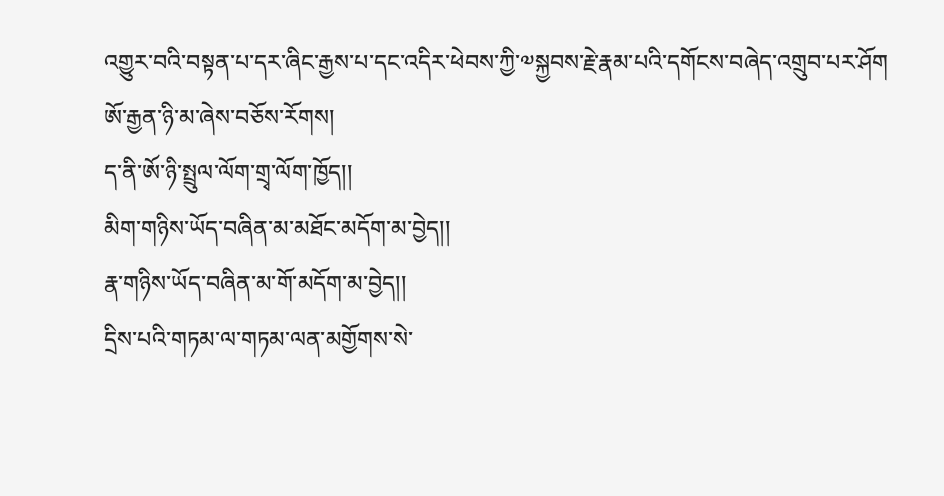འགྱུར་བའི་བསྟན་པ་དར་ཞིང་རྒྱས་པ་དང་འདིར་ཕེབས་ཀྱི་༧སྐྱབས་རྗེ་རྣམ་པའི་དགོངས་བཞེད་འགྲུབ་པར་ཤོག
ཨོ་རྒྱན་ཉི་མ་ཞེས་བཅོས་རོགས།
ད་ནི་ཨོ་ཉི་སྤྲུལ་ལོག་གྲྭ་ལོག་ཁྱོད།།
མིག་གཉིས་ཡོད་བཞིན་མ་མཐོང་མདོག་མ་བྱེད།།
རྣ་གཉིས་ཡོད་བཞིན་མ་གོ་མདོག་མ་བྱེད།།
དྲིས་པའི་གཏམ་ལ་གཏམ་ལན་མགྱོགས་སེ་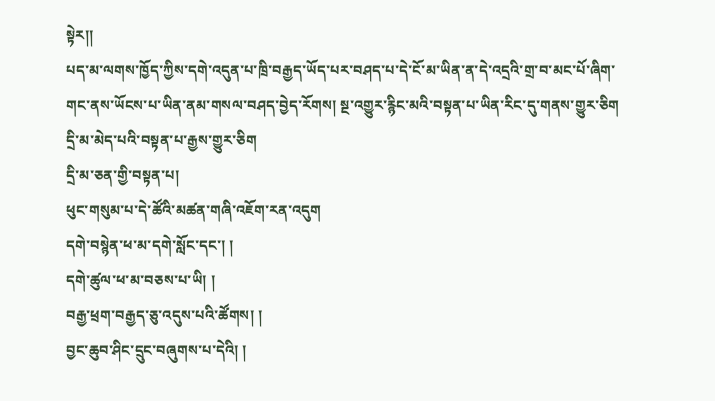སྟེར།།
པད་མ་ལགས་ཁྱོད་ཀྱིས་དགེ་འདུན་པ་ཁྲི་བརྒྱད་ཡོད་པར་བཤད་པ་དེ་ངོ་མ་ཡིན་ན་དེ་འདྲའི་གྲ་བ་མང་པོ་ཞིག་གང་ནས་ཡོངས་པ་ཡིན་ནམ་གསལ་བཤད་བྱེད་རོགས། སྔ་འགྱུར་རྙིང་མའི་བསྟན་པ་ཡིན་རིང་དུ་གནས་གྱུར་ཅིག
དྲི་མ་མེད་པའི་བསྟན་པ་རྒྱས་གྱུར་ཅིག
དྲི་མ་ཅན་གྱི་བསྟན་པ།
ཕུང་གསུམ་པ་དེ་ཚོའི་མཚན་གཞི་འཇོག་རན་འདུག
དགེ་བསྙེན་ཕ་མ་དགེ་སློང་དང་། །
དགེ་ཚུལ་ཕ་མ་བཅས་པ་ཡི། །
བརྒྱ་ཕྲག་བརྒྱད་ཅུ་འདུས་པའི་ཚོགས། །
བྱང་ཆུབ་ཤིང་དྲུང་བཞུགས་པ་དེའི། །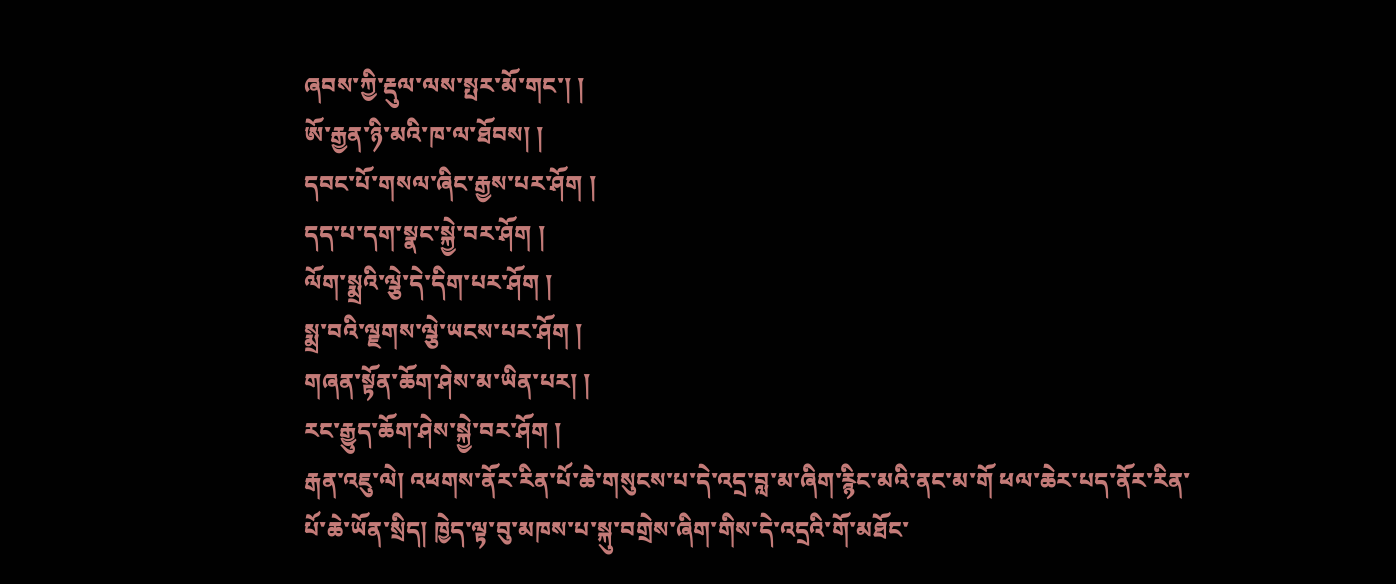ཞབས་ཀྱི་རྡུལ་ལས་སྤར་མོ་གང་། །
ཨོ་རྒྱན་ཉི་མའི་ཁ་ལ་ཐོབས། །
དབང་པོ་གསལ་ཞིང་རྒྱས་པར་ཤོག །
དད་པ་དག་སྣང་སྐྱེ་བར་ཤོག །
ལོག་སྨྲའི་ལྕེ་དེ་དིག་པར་ཤོག །
སྨྲ་བའི་ལྗགས་ལྕེ་ཡངས་པར་ཤོག །
གཞན་སྟོན་ཆོག་ཤེས་མ་ཡིན་པར། །
རང་རྒྱུད་ཆོག་ཤེས་སྐྱེ་བར་ཤོག །
རྒན་འཇུ་ལེ། འཕགས་ནོར་རིན་པོ་ཆེ་གསུངས་པ་དེ་འདྲ་བླ་མ་ཞིག་རྙིང་མའི་ནང་མ་གོ ཕལ་ཆེར་པད་ནོར་རིན་པོ་ཆེ་ཡོན་སྲིད། ཁྱེད་ལྟ་བུ་མཁས་པ་སྐུ་བགྲེས་ཞིག་གིས་དེ་འདྲའི་གོ་མཐོང་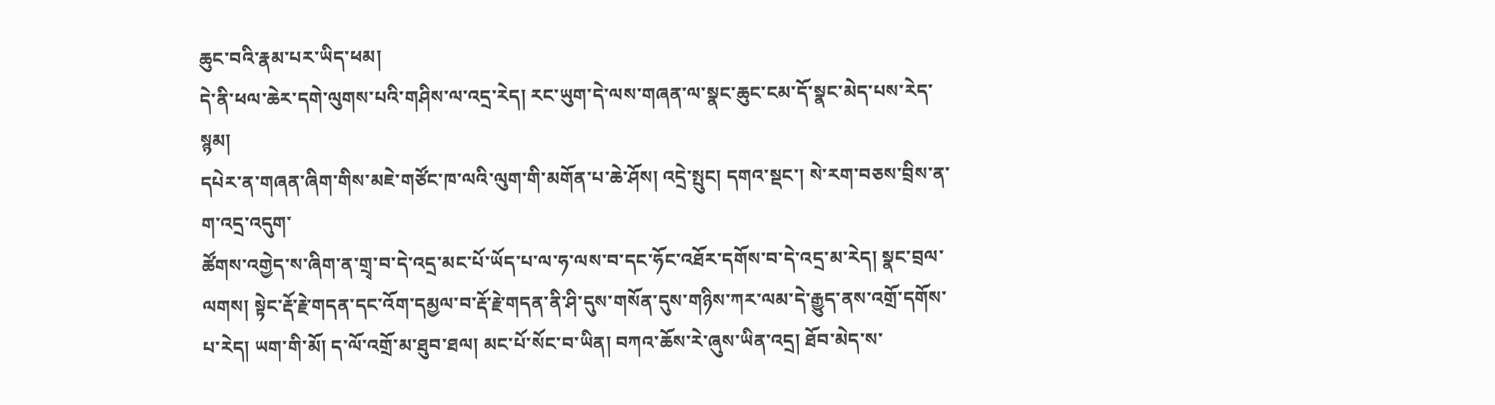ཆུང་བའི་རྣམ་པར་ཡིད་ཕམ།
དེ་ནི་ཕལ་ཆེར་དགེ་ལུགས་པའི་གཤིས་ལ་འདྲ་རེད། རང་ཡུག་དེ་ལས་གཞན་ལ་སྣང་ཆུང་ངམ་དོ་སྣང་མེད་པས་རེད་སྙམ།
དཔེར་ན་གཞན་ཞིག་གིས་མཇེ་གཙོང་ཁ་ལའི་ལུག་གི་མགོན་པ་ཆེ་ཤོས། འདྲེ་སྤུང། དགའ་སྡང་། སེ་རག་བཅས་བྲིས་ན་ག་འདྲ་འདུག་
ཚོགས་འགྱེད་ས་ཞིག་ན་གྲྭ་བ་དེ་འདྲ་མང་པོ་ཡོད་པ་ལ་ཧ་ལས་བ་དང་ཧོང་འཐོར་དགོས་བ་དེ་འདྲ་མ་རེད། སྣང་བྲལ་ལགས། སྟེང་རྡོ་རྗེ་གདན་དང་འོག་དམྱལ་བ་རྡོ་རྗེ་གདན་ནི་ཤི་དུས་གསོན་དུས་གཉིས་ཀར་ལམ་དེ་རྒྱུད་ནས་འགྲོ་དགོས་པ་རེད། ཡག་གི་མོ། ད་ལོ་འགྲོ་མ་ཐུབ་ཐལ། མང་པོ་སོང་བ་ཡིན། བཀའ་ཆོས་རེ་ཞུས་ཡིན་འདྲ། ཐོབ་མེད་ས་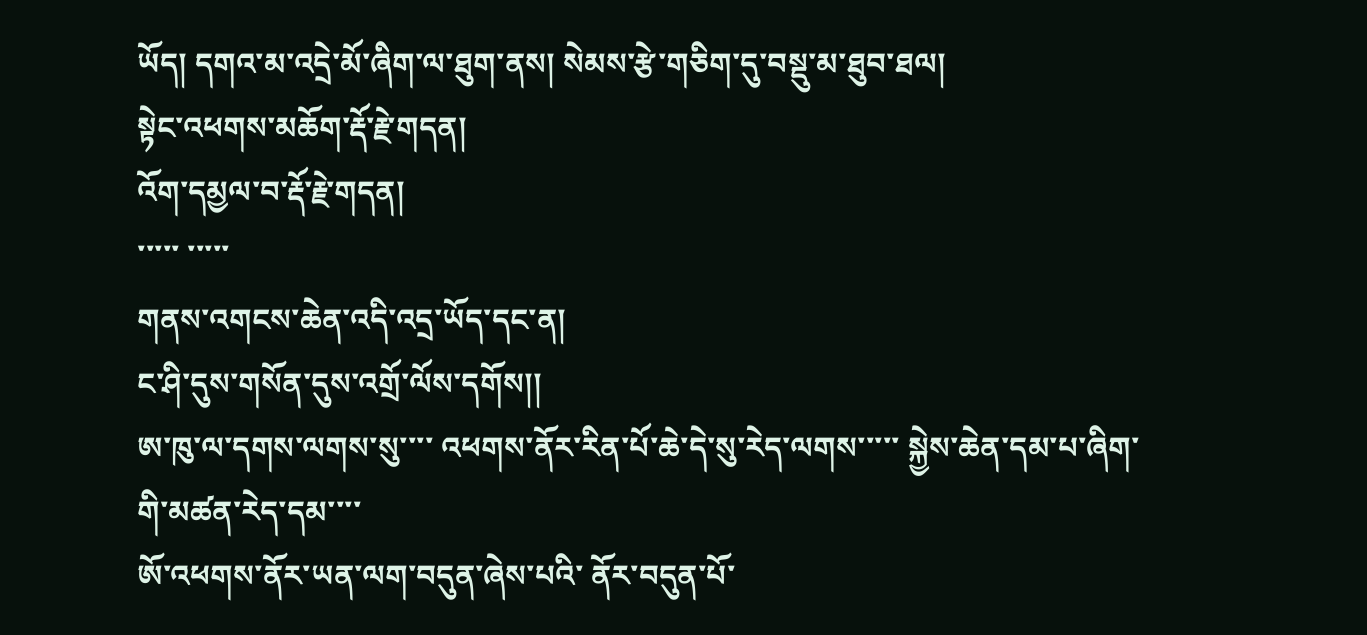ཡོད། དགའ་མ་འདྲེ་མོ་ཞིག་ལ་ཐུག་ནས། སེམས་རྩེ་གཅིག་དུ་བསྡུ་མ་ཐུབ་ཐལ།
སྟེང་འཕགས་མཆོག་རྡོ་རྗེ་གདན།
འོག་དམྱལ་བ་རྡོ་རྗེ་གདན།
་་་་་ ་་་་་
གནས་འགངས་ཆེན་འདི་འདྲ་ཡོད་དང་ན།
ང་ཤི་དུས་གསོན་དུས་འགྲོ་ལོས་དགོས།།
ཨ་ཁུ་ལ་དགས་ལགས་སུ་་་་ འཕགས་ནོར་རིན་པོ་ཆེ་དེ་སུ་རེད་ལགས་་་་་ སྐྱེས་ཆེན་དམ་པ་ཞིག་གི་མཚན་རེད་དམ་་་་
ཨོ་འཕགས་ནོར་ཡན་ལག་བདུན་ཞེས་པའི་ ནོར་བདུན་པོ་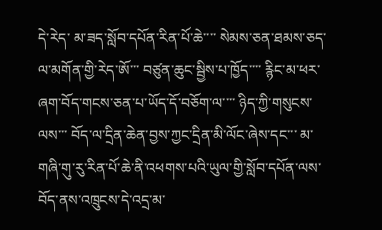དེ་རེད་ མ་ཟད་སློབ་དཔོན་རིན་པོ་ཆེ་་་་ སེམས་ཅན་ཐམས་ཅད་ལ་མགོན་གྱི་རེད་ཨོ་་་ བཙུན་ཆུང་སྦྱིས་པ་ཁྱོད་་་་ རྙིང་མ་ཕར་ཞག་བོད་གངས་ཅན་པ་ཡོད་དོ་བཅོག་ལ་་་་ ཉིད་ཀྱི་གསུངས་ལས་་་ བོད་ལ་དྲིན་ཆེན་བྱས་ཀྱང་དྲིན་མི་ལོང་ཞེས་དང་་་ མ་གཞི་གུ་རུ་རིན་པོ་ཆེ་ནི་འཕགས་པའི་ཡུལ་གྱི་སློབ་དཔོན་ལས་
བོད་ནས་འཁྲུངས་དེ་འདྲ་མ་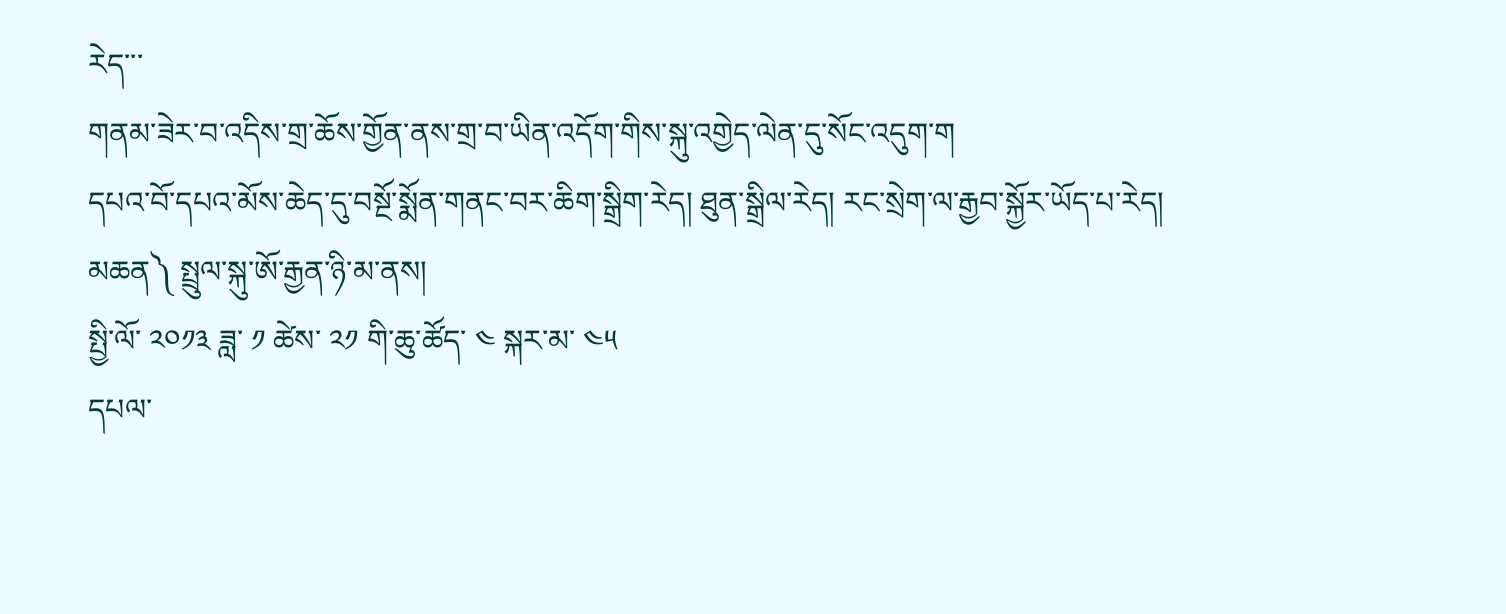རེད་་་
གནམ་ཟེར་བ་འདིས་གྲ་ཆོས་གྱོན་ནས་གྲ་བ་ཡིན་འདོག་གིས་སྐུ་འགྱེད་ལེན་དུ་སོང་འདུག་ག
དཔའ་བོ་དཔའ་མོས་ཆེད་དུ་བསྔོ་སྨོན་གནང་བར་ཆིག་སྒྲིག་རེད། ཐུན་སྒྲིལ་རེད། རང་སྲེག་ལ་རྒྱབ་སྐྱོར་ཡོད་པ་རེད། མཆན༽ སྤྲུལ་སྐུ་ཨོ་རྒྱན་ཉི་མ་ནས།
སྤྱི་ལོ་ ༢༠༡༣ ཟླ་ ༡ ཚེས་ ༢༡ གི་ཆུ་ཚོད་ ༤ སྐར་མ་ ༤༥
དཔལ་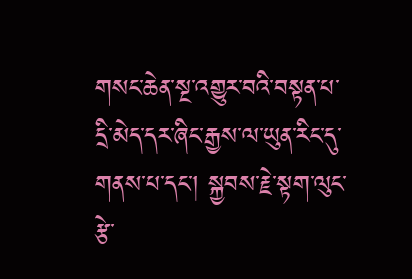གསང་ཆེན་སྔ་འགྱུར་བའི་བསྟན་པ་དྲི་མེད་དར་ཞིང་རྒྱས་ལ་ཡུན་རིང་དུ་གནས་པ་དང་། སྐྱབས་རྗེ་སྟག་ལུང་རྩེ་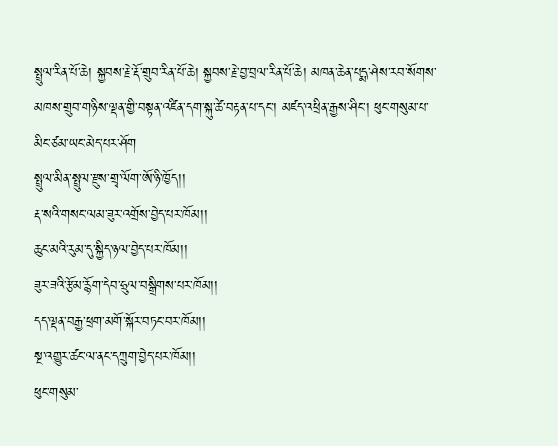སྤྲུལ་རིན་པོ་ཆེ། སྐྱབས་རྗེ་རྡོ་གྲུབ་རིན་པོ་ཆེ། སྐྱབས་རྗེ་བྱ་བྲལ་རིན་པོ་ཆེ། མཁན་ཆེན་པདྨ་ཤེས་རབ་སོགས་མཁས་གྲུབ་གཉིས་ལྡན་གྱི་བསྟན་འཛིན་དག་སྐུ་ཚེ་བརྟན་པ་དང་། མཛད་འཕྲིན་རྒྱས་ཤིང་། ཕུང་གསུམ་པ་མིང་ཙམ་ཡང་མེད་པར་ཤོག
སྤྲུལ་མིན་སྤྲུལ་རྫུས་གྲྭ་ལོག་ཨོ་ཉི་ཁྱོད།།
རྡ་སའི་གསང་ལམ་ཟུར་འགྲོས་བྱེད་པར་ཁོམ།།
ཆུང་མའི་རུམ་དུ་སྐྱིད་ཉལ་བྱེད་པར་ཁོམ།།
ཟུར་ཟའི་རྩོམ་རྙོག་དེབ་ཧྲུལ་བསྒྲིགས་པར་ཁོམ།།
དད་ལྡན་བརྒྱ་ཕྲག་མགོ་སྐོར་བཏང་བར་ཁོམ།།
སྔ་འགྱུར་ཚང་ལ་ནང་དཀྲུག་བྱེད་པར་ཁོམ།།
ཕུང་གསུམ་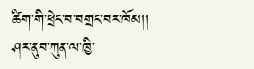ཚིག་གི་ཕྲེང་བ་བགྲང་བར་ཁོམ།།
ཤར་ནུབ་ཀུན་ལ་ཁྱི་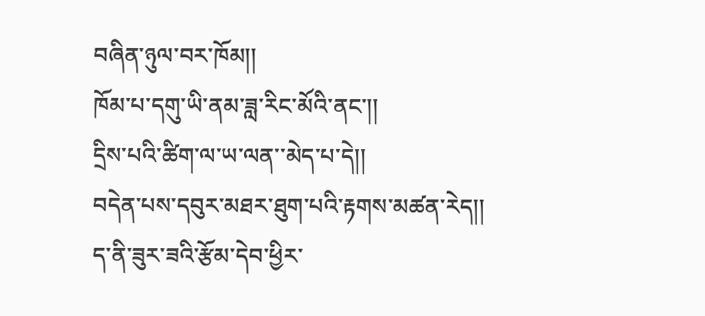བཞིན་ཉུལ་བར་ཁོམ།།
ཁོམ་པ་དགུ་ཡི་ནམ་ཟླ་རིང་མོའི་ནང་།།
དྲིས་པའི་ཚིག་ལ་ཡ་ལན་་མེད་པ་དེ།།
བདེན་པས་དབུར་མཐར་ཐུག་པའི་རྟགས་མཚན་རེད།།
ད་ནི་ཟུར་ཟའི་རྩོམ་དེབ་ཕྱིར་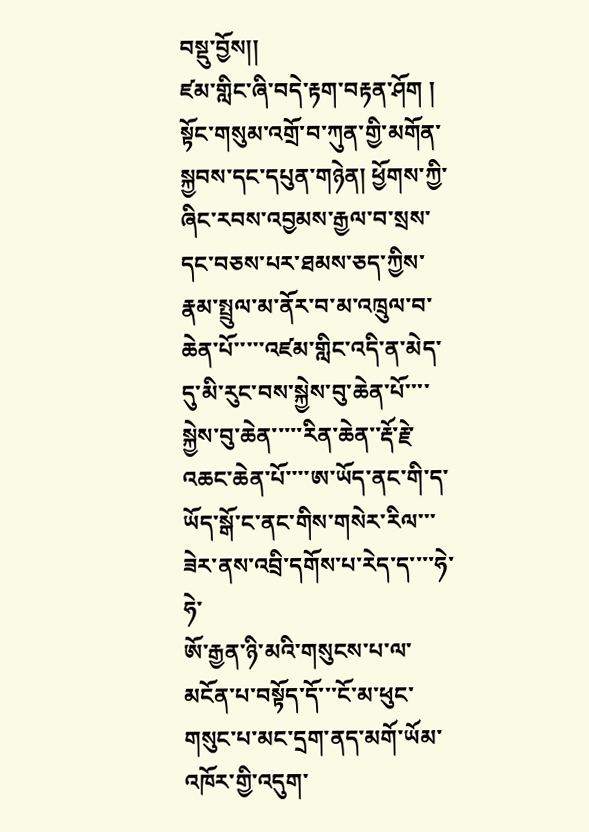བསྡུ་བྱོས།།
ཛམ་གླིང་ཞི་བདེ་རྟག་བརྟན་ཤོག །
སྟོང་གསུམ་འགྲོ་བ་ཀུན་གྱི་མགོན་སྐྱབས་དང་དཔུན་གཉེན། ཕྱོགས་ཀྱི་ཞིང་རབས་འབྱམས་རྒྱལ་བ་སྲས་དང་བཅས་པར་ཐམས་ཅད་ཀྱིས་རྣམ་སྤྲུལ་མ་ནོར་བ་མ་འཁྲུལ་བ་ཆེན་པོ་་་་་འཛམ་གླིང་འདི་ན་མེད་དུ་མི་རུང་བས་སྐྱེས་བུ་ཆེན་པོ་་་་སྐྱེས་བུ་ཆེན་་་་་རིན་ཆེན་་རྡོ་རྗེ་འཆང་ཆེན་པོ་་་་ཨ་ཡོད་ནང་གི་ད་ཡོད་སྒོ་ང་ནང་གིས་གསེར་རིལ་་་ཟེར་ནས་འབྲི་དགོས་པ་རེད་ད་་་་ཧེ་ཧེ་
ཨོ་རྒྱན་ཉི་མའི་གསུངས་པ་ལ་མངོན་པ་བསྟོད་དོ་་་ངོ་མ་ཕུང་གསུང་པ་མང་དྲག་ནད་མགོ་ཡོམ་འཁོར་གྱི་འདུག་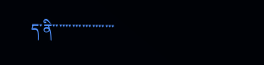ད་ནི་་་་་་་་་་་་་་་་་་་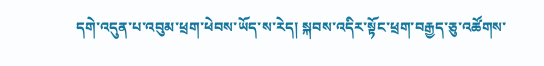དགེ་འདུན་པ་འབུམ་ཕྲག་ཕེབས་ཡོད་ས་རེད། སྐབས་འདིར་སྟོང་ཕྲག་བརྒྱད་ཅུ་འཚོགས་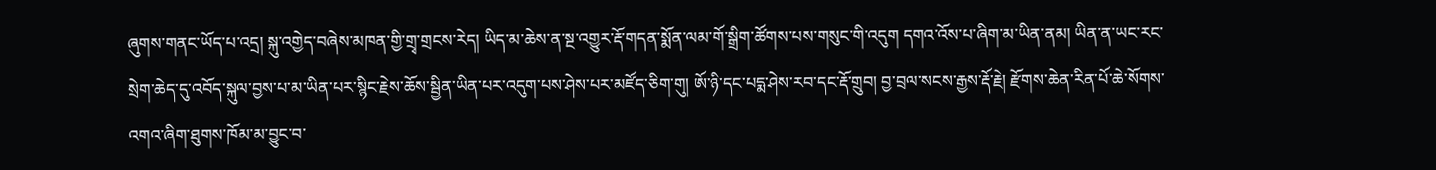ཞུགས་གནང་ཡོད་པ་འདྲ། སྐུ་འགྱེད་བཞེས་མཁན་གྱི་གྲྭ་གྲངས་རེད། ཡིད་མ་ཆེས་ན་སྔ་འགྱུར་རྡོ་གདན་སྨོན་ལམ་གོ་སྒྲིག་ཚོགས་པས་གསུང་གི་འདུག དགའ་འོས་པ་ཞིག་མ་ཡིན་ནམ། ཡིན་ན་ཡང་རང་སྲེག་ཆེད་དུ་འབོད་སྐུལ་བྱས་པ་མ་ཡིན་པར་སྙིང་རྗེས་ཆོས་སྦྱིན་ཡིན་པར་འདུག་པས་ཤེས་པར་མཛོད་ཅིག་གུ། ཨོ་ཉི་དང་པདྨ་ཤེས་རབ་དང་རྡོ་གྲུབ། བྱ་བྲལ་སངས་རྒྱས་རྡོ་རྗེ། རྫོགས་ཆེན་རིན་པོ་ཆེ་སོགས་འགའ་ཞིག་ཐུགས་ཁོམ་མ་བྱུང་བ་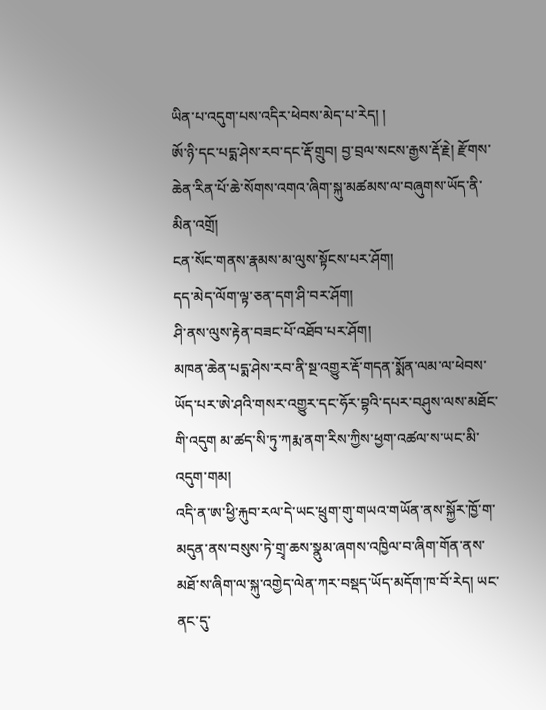ཡིན་པ་འདུག་པས་འདིར་ཕེབས་མེད་པ་རེད། །
ཨོ་ཉི་དང་པདྨ་ཤེས་རབ་དང་རྡོ་གྲུབ། བྱ་བྲལ་སངས་རྒྱས་རྡོ་རྗེ། རྫོགས་ཆེན་རིན་པོ་ཆེ་སོགས་འགའ་ཞིག་སྐུ་མཚམས་ལ་བཞུགས་ཡོད་ནི་མིན་འགྲོ།
ངན་སོང་གནས་རྣམས་མ་ལུས་སྟོངས་པར་ཤོག།
དད་མེད་ལོག་ལྟ་ཅན་དག་ཤི་བར་ཤོག།
ཤི་ནས་ལུས་རྟེན་བཟང་པོ་འཐོབ་པར་ཤོག།
མཁན་ཆེན་པདྨ་ཤེས་རབ་ནི་སྔ་འགྱུར་རྡོ་གདན་སྨོན་ལམ་ལ་ཕེབས་ཡོད་པར་ཨེ་ཤའི་གསར་འགྱུར་དང་ཧོར་བྷའི་དཔར་བཤུས་ལས་མཐོང་གི་འདུག མ་ཚད་སི་ཏུ་ཀརྨ་ནག་རིས་ཀྱིས་ཕྱག་འཚལ་ས་ཡང་མི་འདུག་གམ།
འདི་ན་ཨ་ཕྱི་རྐུབ་རལ་དེ་ཡང་ཕྲུག་གུ་གཡའ་གཡོན་ནས་སྐྱོར་ཁྱོ་ག་མདུན་ནས་བསུས་ཏེ་གྲྭ་ཆས་སྣུམ་ཞགས་འཁྱིལ་བ་ཞིག་གོན་ནས་མཐོ་ས་ཞིག་ལ་སྐུ་འགྱེད་ལེན་ཀར་བསྡད་ཡོད་མདོག་ཁ་བོ་རེད། ཡང་ནང་དུ་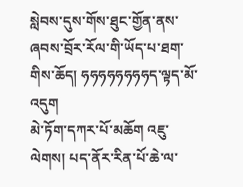སླེབས་དུས་གོས་ཐུང་གྱོན་ནས་ཞབས་བྲོར་རོལ་གི་ཡོད་པ་ཐག་གིས་ཆོད། ཧཧཧཧཧཧཧཧད་ལྟད་མོ་འདུག
མེ་ཏོག་དཀར་པོ་མཆོག འཇུ་ལེགས། པད་ནོར་རིན་པོ་ཆེ་ལ་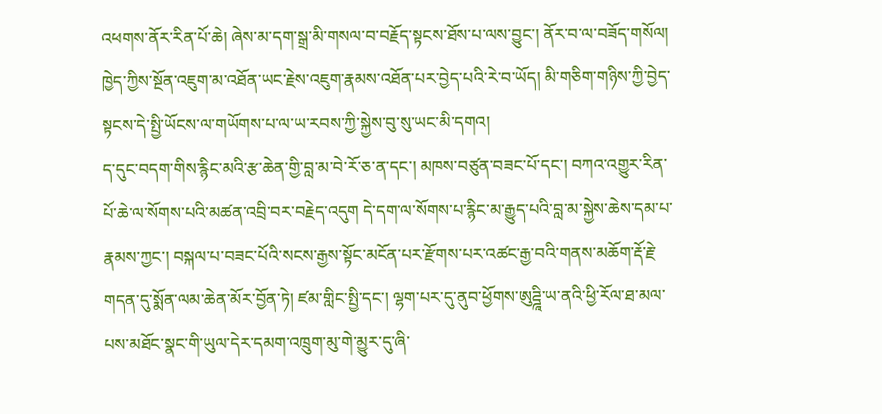འཕགས་ནོར་རིན་པོ་ཆེ། ཞེས་མ་དག་སྒྲ་མི་གསལ་བ་བརྗོད་སྟངས་ཐོས་པ་ལས་བྱུང་། ནོར་བ་ལ་བཟོད་གསོལ། ཁྱེད་ཀྱིས་སྔོན་འཇུག་མ་འཐོན་ཡང་རྗེས་འཇུག་རྣམས་འཐོན་པར་བྱེད་པའི་རེ་བ་ཡོད། མི་གཅིག་གཉིས་ཀྱི་བྱེད་སྟངས་དེ་སྤྱི་ཡོངས་ལ་གཡོགས་པ་ལ་ཡ་རབས་ཀྱི་སྐྱེས་བུ་སུ་ཡང་མི་དགའ།
ད་དུང་བདག་གིས་རྙིང་མའི་རྩ་ཆེན་གྱི་བླ་མ་བེ་རོ་ཅ་ན་དང་། མཁས་བཙུན་བཟང་པོ་དང་། བཀའ་འགྱུར་རིན་པོ་ཆེ་ལ་སོགས་པའི་མཚན་འབྲི་བར་བརྗེད་འདུག དེ་དག་ལ་སོགས་པ་རྙིང་མ་རྒྱུད་པའི་བླ་མ་སྐྱེས་ཆེས་དམ་པ་རྣམས་ཀྱང་། བསྐལ་པ་བཟང་པོའི་སངས་རྒྱས་སྟོང་མངོན་པར་རྫོགས་པར་འཚང་རྒྱ་བའི་གནས་མཆོག་རྡོ་རྗེ་གདན་དུ་སྨོན་ལམ་ཆེན་མོར་བྱོན་ཏེ། ཛམ་གླིང་སྤྱི་དང་། ལྷག་པར་དུ་ནུབ་ཕྱོགས་ཨུཌྜཱི་ཡ་ནའི་ཕྱི་རོལ་ཐ་མལ་པས་མཐོང་སྣང་གི་ཡུལ་དེར་དམག་འཁྲུག་མུ་གེ་མྱུར་དུ་ཞི་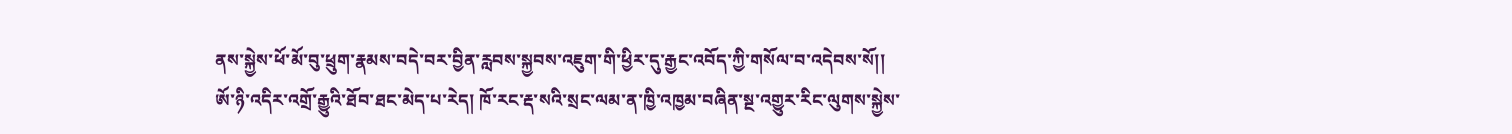ནས་སྐྱེས་ཕོ་མོ་བུ་ཕྲུག་རྣམས་བདེ་བར་བྱིན་རླབས་སྐྱབས་འཇུག་གི་ཕྱིར་དུ་རྒྱང་འབོད་ཀྱི་གསོལ་བ་འདེབས་སོ།།
ཨོ་ཉི་འདིར་འགྲོ་རྒྱུའི་ཐོབ་ཐང་མེད་པ་རེད། ཁོ་རང་རྡ་སའི་སྲང་ལམ་ན་ཁྱི་འཁྱམ་བཞིན་སྔ་འགྱུར་རིང་ལུགས་སྐྱེས་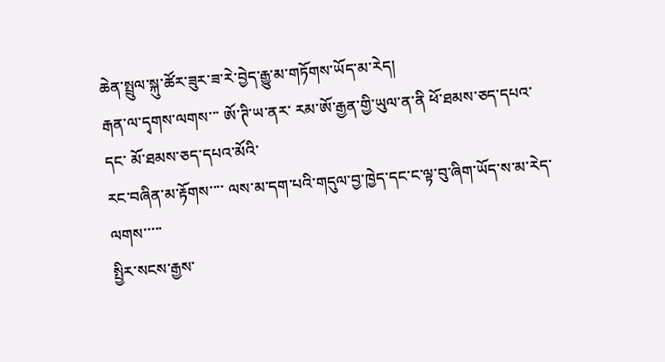ཆེན་སྤྲུལ་སྐུ་ཚོར་ཟུར་ཟ་རེ་བྱེད་རྒྱུ་མ་གཏོགས་ཡོད་མ་རེད།
རྒན་ལ་དྭགས་ལགས་་་ ཨོ་ཊི་ཡ་ནར་ རམ་ཨོ་རྒྱན་གྱི་ཡུལ་ན་ནི ཕོ་ཐམས་ཅད་དཔའ་དང་ མོ་ཐམས་ཅད་དཔའ་མོའི་
རང་བཞིན་མ་རྟོགས་་་་ ལས་མ་དག་པའི་གདུལ་བྱ་ཁྱེད་དང་ང་ལྟ་བུ་ཞིག་ཡོད་ས་མ་རེད་ལགས་་་་་
སྤྱིར་སངས་རྒྱས་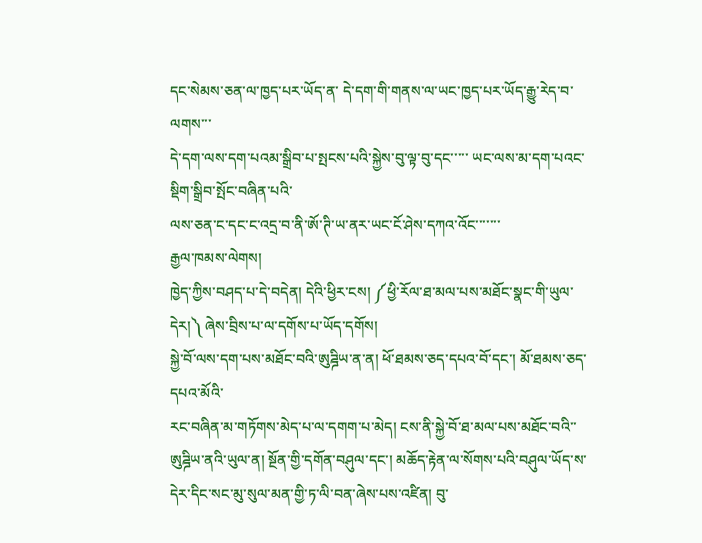དང་སེམས་ཅན་ལ་ཁྱད་པར་ཡོད་ན་ དེ་དག་གི་གནས་ལ་ཡང་ཁྱད་པར་ཡོད་རྒྱུ་རེད་བ་ལགས་་་
དེ་དག་ལས་དག་པའམ་སྒྲིབ་པ་སྤངས་པའི་སྐྱེས་བུ་ལྟ་བུ་དང་་་་་ ཡང་ལས་མ་དག་པའང་སྡིག་སྒྲིབ་སྤོང་བཞིན་པའི་
ལས་ཅན་ང་དང་ང་འདྲ་བ་ནི་ཨོ་ཊི་ཡ་ནར་ཡང་ངོ་ཤེས་དཀའ་འོང་་་་་་་
རྒྱལ་ཁམས་ལེགས།
ཁྱེད་ཀྱིས་བཤད་པ་དེ་བདེན། དེའི་ཕྱིར་ངས། ༼ཕྱི་རོལ་ཐ་མལ་པས་མཐོང་སྣང་གི་ཡུལ་དེར།༽ ཞེས་བྲིས་པ་ལ་དགོས་པ་ཡོད་དགོས།
སྐྱེ་བོ་ལས་དག་པས་མཐོང་བའི་ཨུཌྜིཡ་ན་ན། ཕོ་ཐམས་ཅད་དཔའ་བོ་དང་། མོ་ཐམས་ཅད་དཔའ་མོའི་
རང་བཞིན་མ་གཏོགས་མེད་པ་ལ་དགག་པ་མེད། ངས་ནི་སྐྱེ་བོ་ཐ་མལ་པས་མཐོང་བའི་་ཨུཌྜིཡ་ནའི་ཡུལ་ན། སྔོན་གྱི་དགོན་བཤུལ་དང་། མཆོད་རྟེན་ལ་སོགས་པའི་བཤུལ་ཡོད་ས་དེར་དིང་སང་མུ་སུལ་མན་གྱི་ཏ་ལི་བན་ཞེས་པས་འཛིན། བུ་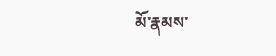མོ་རྣམས་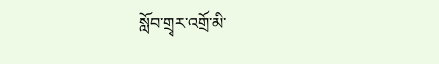སློབ་གྲྭར་འགྲོ་མི་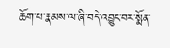ཆོག་པ་རྣམས་ལ་ཞི་བདེ་འབྱུང་བར་སྨོན་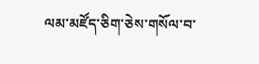ལམ་མཛོད་ཅིག་ཅེས་གསོལ་བ་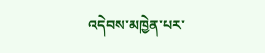འདེབས་མཁྱེན་པར་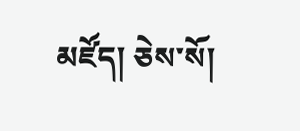མཛོད། ཅེས་སོ།